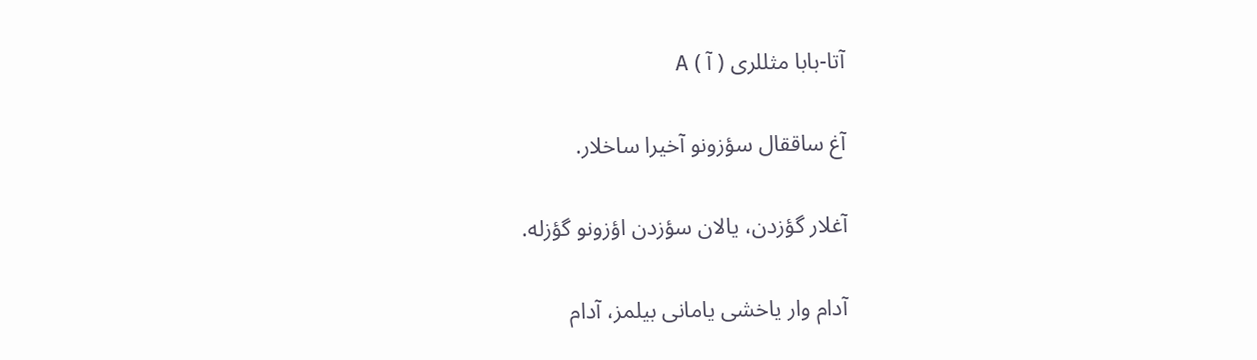آتا-بابا مثللری ( آ ) A

آغ ساققال سؤزونو آخیرا ساخلار.

آغلار گؤزدن، یالان سؤزدن اؤزونو گؤزله.

آدام وار یاخشی یامانی بیلمز، آدام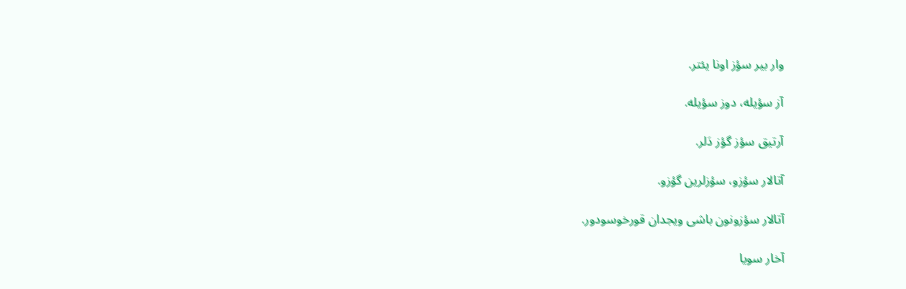وار بیر سؤز اونا یئتر.

آز سؤیله، دوز سؤیله.

آرتیق سؤز گؤز دَلر.

آتالار سؤزو، سؤزلرین گؤزو.

آتالار سؤزونون باشی ویجدان قورخوسودور.

آخار سویا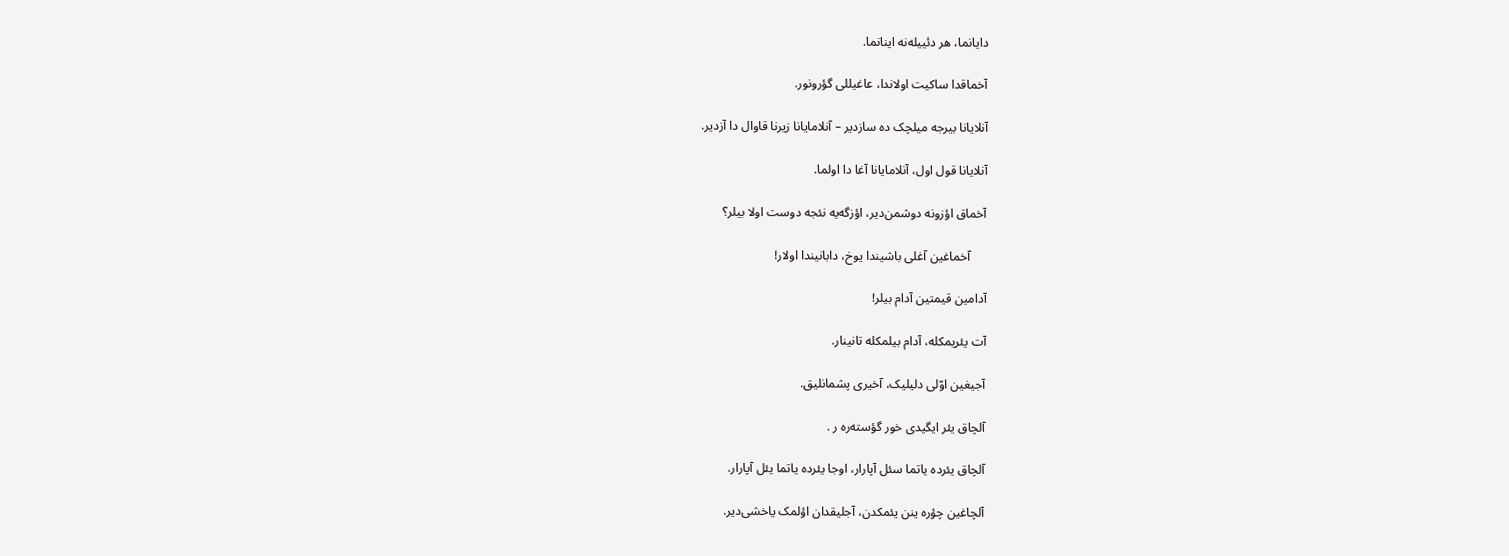دایانما، هر دئییله‌نه اینانما.

آخماقدا ساکیت اولاندا، عاغیللی گؤرونور.

آنلایانا بیرجه میلچک ده سازدیر – آنلامایانا زیرنا قاوال دا آزدیر.

آنلایانا قول اول، آنلامایانا آغا دا اولما.

آخماق اؤزونه دوشمن‌دیر، اؤزگه‌یه نئجه دوست اولا بیلر؟

     آخماغین آغلی باشیندا یوخ، دابانیندا اولار!

آدامین قیمتین آدام بیلر!

آت یئریمکله، آدام بیلمکله تانینار.

آجیغین اوّلی دلیلیک، آخیری پشمانلیق.

آلچاق یئر ایگیدی خور گؤسته‌ر‌ه ر .

آلچاق یئرده یاتما سئل آپارار، اوجا یئرده یاتما یئل آپارار.

آلچاغین چؤره ینن یئمکدن، آجلیقدان اؤلمک یاخشی‌دیر.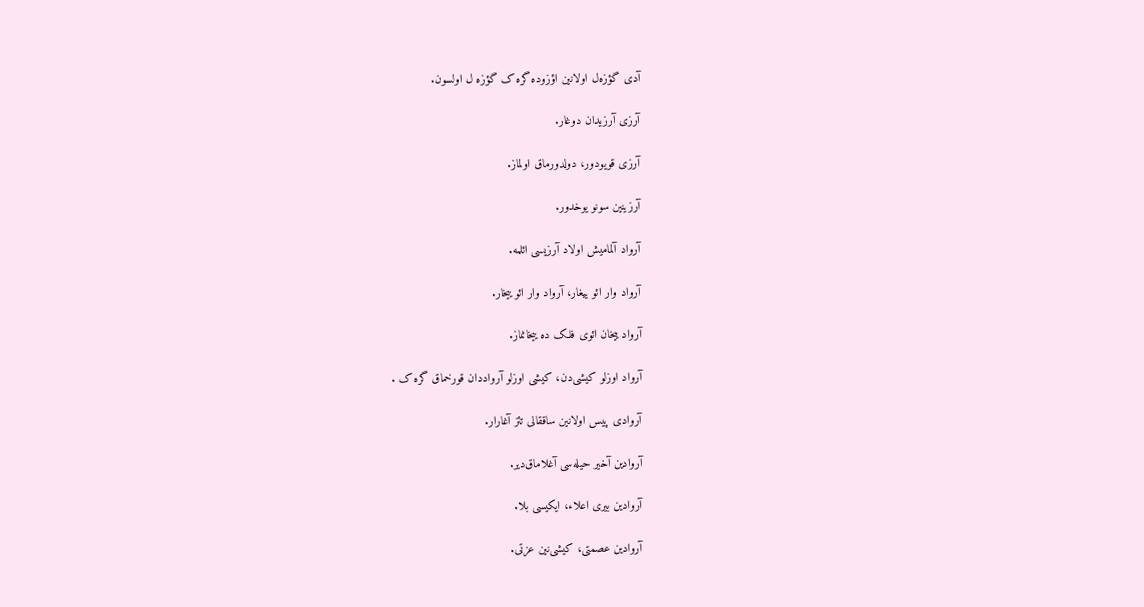آدی گؤز‌ه‌ل اولانین اؤزوده گر‌ه ک گؤز‌ه ل اولسون.

آرزی آرزیدان دوغار.

آرزی قویودور، دولدورماق اولماز.

آرزینین سونو یوخدور.

آرواد آلمامیش اولاد آرزیسی ائلمه.

آرواد وار ائو ییغار، آرواد وار ائو ییخار.

آرواد ییخان ائوی فلک ده ییخانماز.

آرواد اوزلو کیشی‌دن، کیشی اوزلو آرواددان قورخماق گر‌ه ک .

آروادی پیس اولانین ساققالی تئز آغارار.

آروادین آخیر حیله‌سی آغلاماق‌دیر.

آروادین بیری اعلاء، ایکیسی بلا.

آروادین عصمتی، کیشی‌نین عزتی.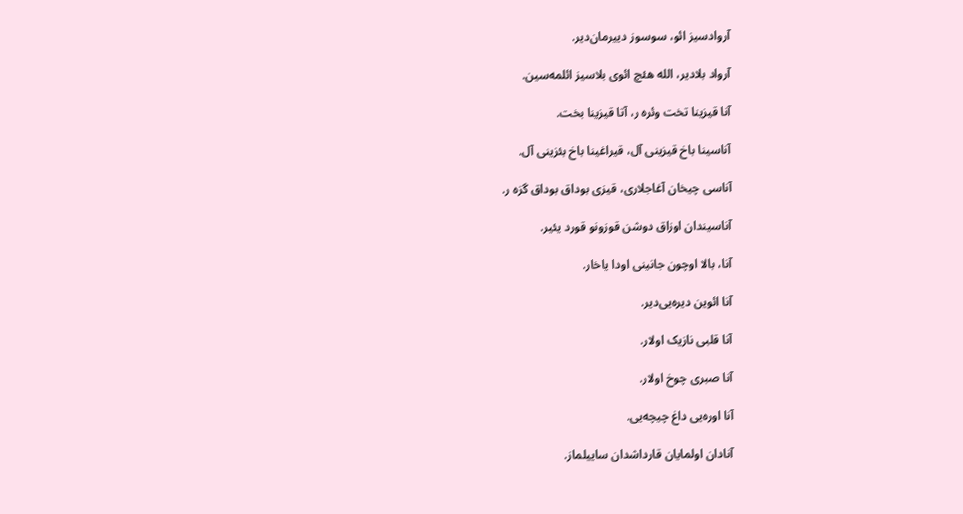آروادسیز ائو، سوسوز دییرمان‌دیر.

آرواد بلادیر، الله هئچ ائوی بلاسیز ائلمه‌سین.

آنا قیزینا تخت وئر‌ه ر، آتا قیزینا بخت.

آناسینا باخ قیزینی آل، قیراغینا باخ بئزینی آل.

آناسی چیخان آغاجلاری، قیزی بوداق بوداق گز‌ه ر.

آناسیندان اوزاق دوشن قوزونو قورد یئیر.

آنا، بالا اوچون جانینی اودا یاخار.

آنا ائوین دیر‌ه‌یی‌دیر.

آنا قلبی نازیک اولار.

آنا صبری چوخ اولار.

آنا اوره‌یی داغ چیچه‌یی.

آنادان اولمایان قارداشدان ساییلماز.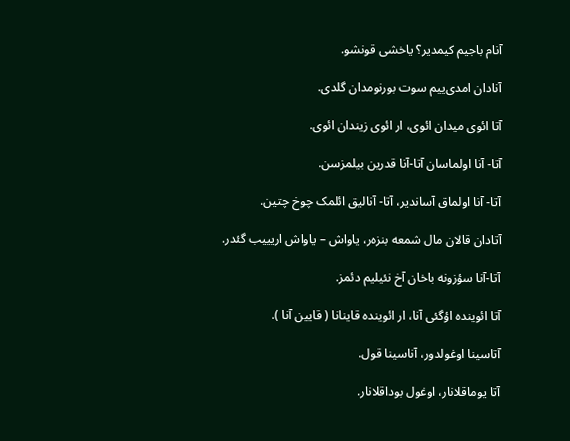آنام باجیم کیمدیر؟ یاخشی قونشو.

آنادان امدی‌ییم سوت بورنومدان گلدی.

آتا ائوی میدان ائوی، ار ائوی زیندان ائوی.

آتا- آنا اولماسان آتا-آنا قدرین بیلمزسن.

آتا- آنا اولماق آساندیر، آتا- آنالیق ائلمک چوخ چتین.

آتادان قالان مال شمعه بنز‌ه‌ر، یاواش – یاواش اریییب گئدر.

آتا-آنا سؤزونه باخان آخ نئیلیم دئمز.

آتا ائوینده اؤگئی آنا، ار ائوینده قاینانا ( قایین آنا ).

آتاسینا اوغولدور، آناسینا قول.

آتا یوماقلانار، اوغول بوداقلانار.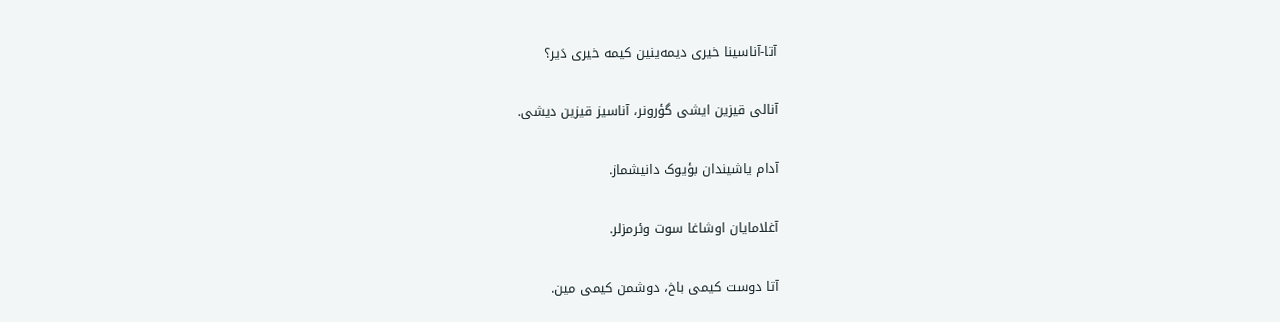آتا-آناسینا خیری دیمه‌ینین کیمه خیری دَیر؟

آنالی قیزین ایشی گؤرونر، آناسیز قیزین دیشی.

آدام یاشیندان بؤیوک دانیشماز.

آغلامایان اوشاغا سوت وئرمزلر.

آتا دوست کیمی باخ، دوشمن کیمی مین.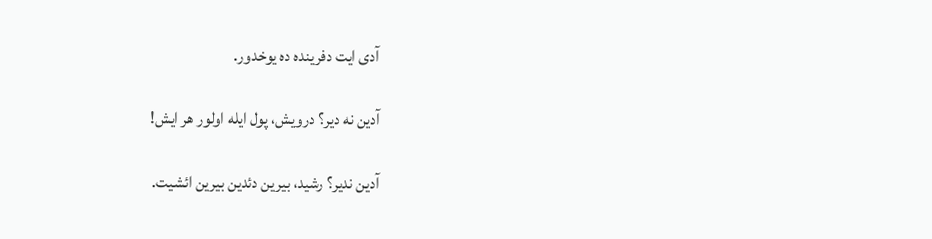آدی ایت دفرینده ده یوخدور.

آدین نه دیر؟ درویش، پول ایله اولور هر ایش!

آدین ندیر؟ رشید، بیرین دئدین بیرین ائشیت.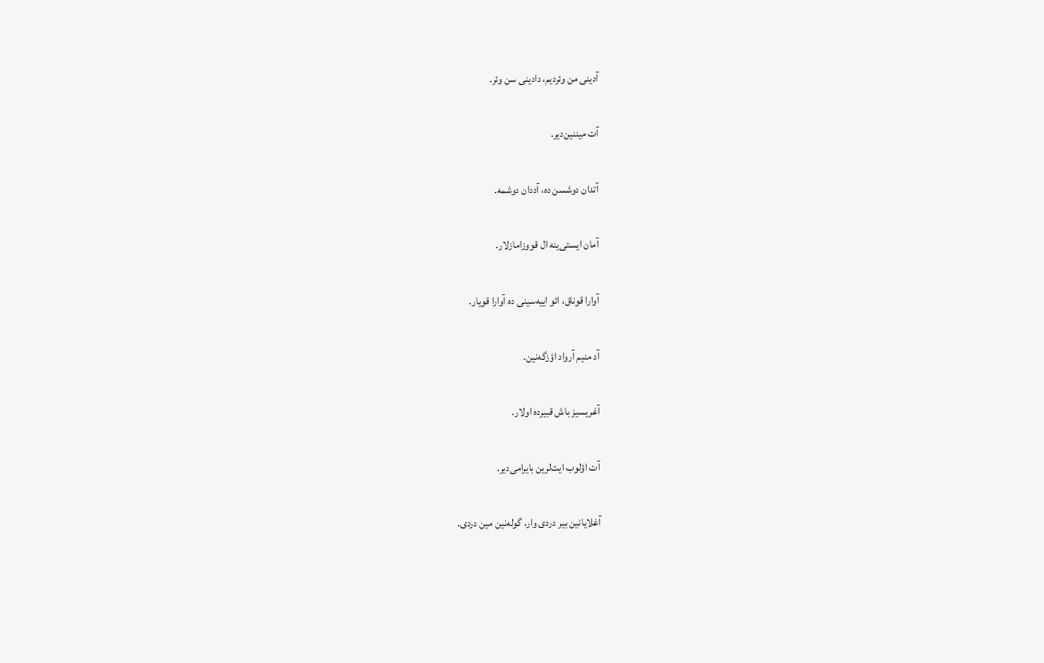آدینی من وئردیم، دادینی سن وئر.

آت میننین‌دیر.

آتدان دوشسن ده، آددان دوشمه.

آمان ایستی‌ینه ال قووزامازلار.

آوارا قوناق، ائو اییه‌سینی ده آوارا قویار.

آد منیم آرواد اؤزگه‌نین.

آغریسیز باش قبیرده اولار.

آت اؤلوب ایت‌لرین بایرامی‌دیر.

آغلایانین بیر دردی وار، گوله‌نین مین دردی.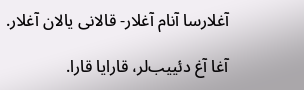آغلارسا آنام آغلار- قالانی یالان آغلار.

آغا آغ دئییب‌لر، قارایا قارا.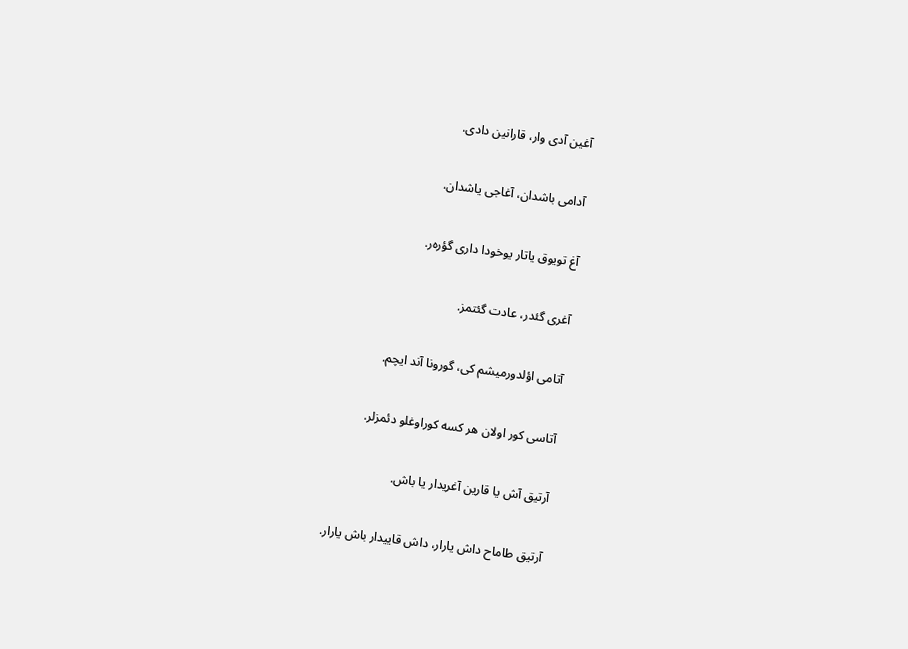آغین آدی وار، قارانین دادی.

آدامی باشدان، آغاجی یاشدان.

آغ تویوق یاتار یوخودا داری گؤره‌ر.

آغری گئدر، عادت گئتمز.

آتامی اؤلدورمیشم کی، گورونا آند ایچم.

آتاسی کور اولان هر کسه کوراوغلو دئمزلر.

آرتیق آش یا قارین آغریدار یا باش.

آرتیق طاماح داش یارار، داش قاییدار باش یارار.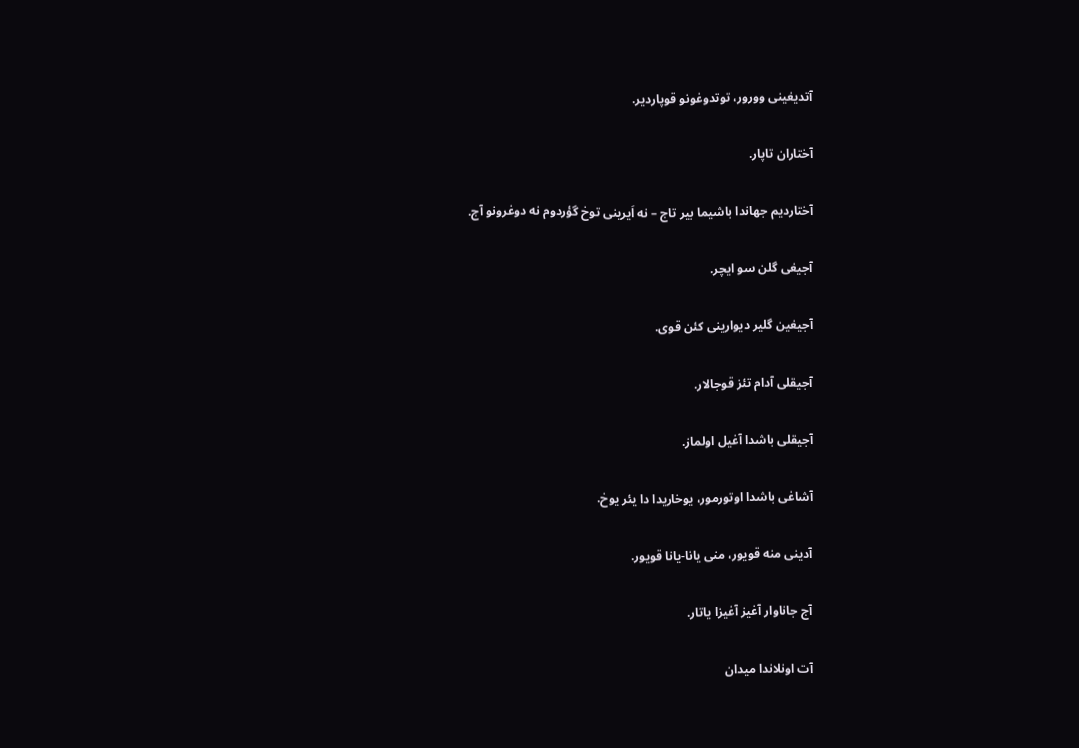آتدیغینی وورور، توتدوغونو قوپاردیر.

آختاران تاپار.

آختاردیم جهاندا باشیما بیر تاج – نه اَیرینی توخ گؤردوم نه دوغرونو آج.

آجیغی گلن سو ایچر.

آجیغین گلیر دیوارینی کئن قوی.

آجیقلی آدام تئز قوجالار.

آجیقلی باشدا آغیل اولماز.

آشاغی باشدا اوتورمور، یوخاریدا دا یئر یوخ.

آدینی منه قویور، منی یانا-یانا قویور.

آج جاناوار آغیز آغیزا یاتار.

آت اونلاندا میدان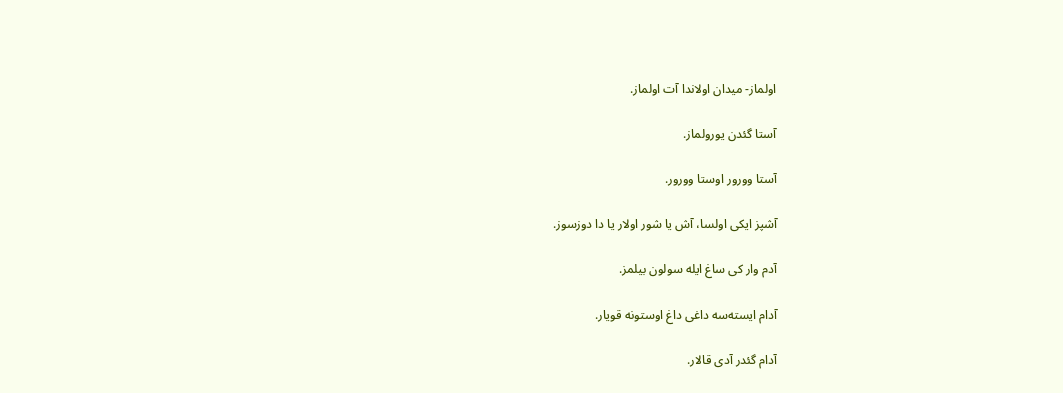اولماز- میدان اولاندا آت اولماز.

آستا گئدن یورولماز.

آستا وورور اوستا وورور.

آشپز ایکی اولسا، آش یا شور اولار یا دا دوزسوز.

آدم وار کی ساغ ایله سولون بیلمز.

آدام ایسته‌سه داغی داغ اوستونه قویار.

آدام گئدر آدی قالار.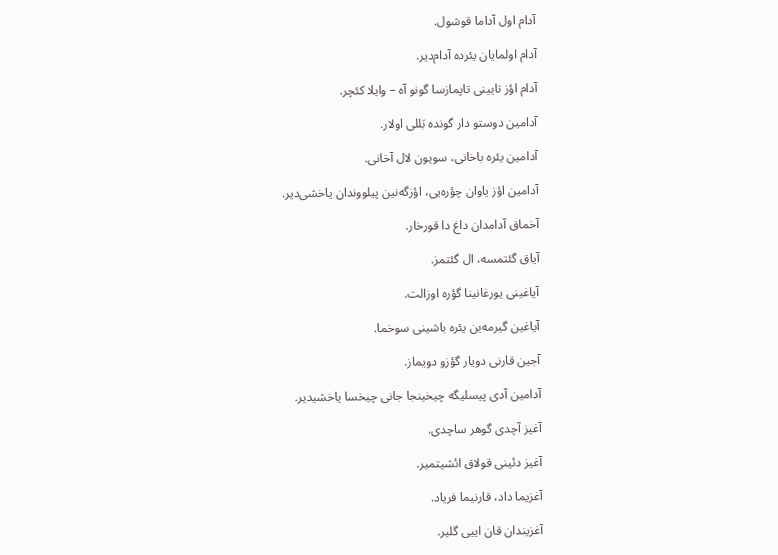آدام اول آداما قوشول.

آدام اولمایان یئرده آدام‌دیر.

آدام اؤز تایینی تاپمازسا گونو آه – وایلا کئچر.

آدامین دوستو دار گونده بَللی اولار.

آدامین یئره باخانی، سویون لال آخانی.

آدامین اؤز یاوان چؤره‌یی، اؤزگه‌نین پیلووندان یاخشی‌دیر.

آخماق آدامدان داغ دا قورخار.

آیاق گئتمسه، ال گئتمز.

آیاغینی یورغانینا گؤره اوزالت.

آیاغین گیرمه‌ین یئره باشینی سوخما.

آجین قارنی دویار گؤزو دویماز.

آدامین آدی پیسلیگه چیخینجا جانی چیخسا یاخشیدیر.

آغیز آچدی گوهر ساچدی.

آغیز دئینی قولاق ائشیتمیر.

آغزیما داد، قارنیما فریاد.

آغزیندان قان اییی گلیر.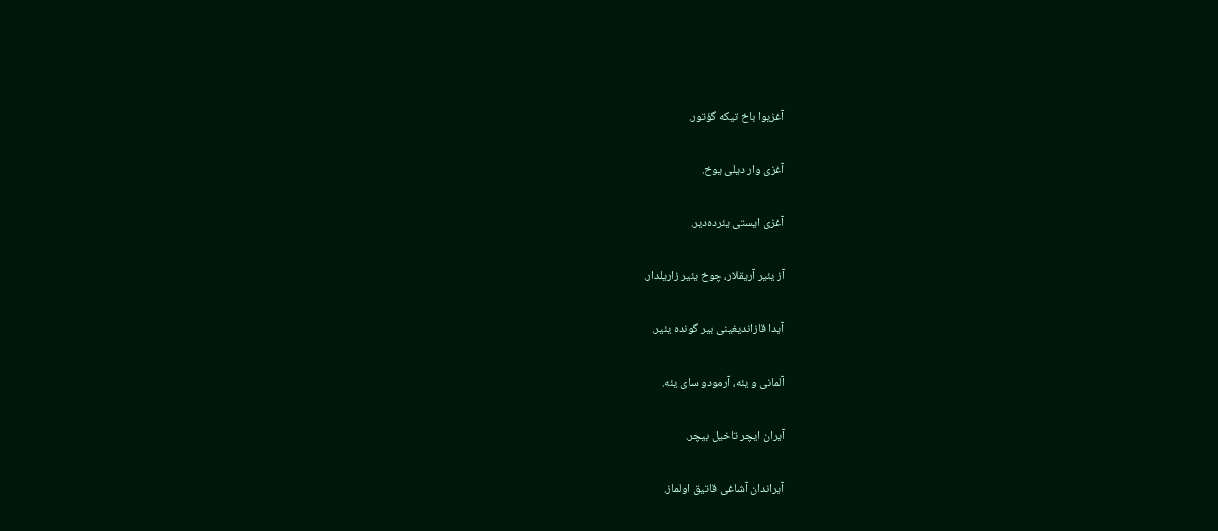آغزیوا باخ تیکه گؤتور.

آغزی وار دیلی یوخ.

آغزی ایستی یئرده‌دیر.

آز یئیر آریقلار، چوخ یئیر زاریلدار.

آیدا قازاندیغینی بیر گونده یئیر.

آلمانی و یئه، آرمودو سای یئه.

آیران ایچر تاخیل بیچر.

آیراندان آشاغی قاتیق اولماز.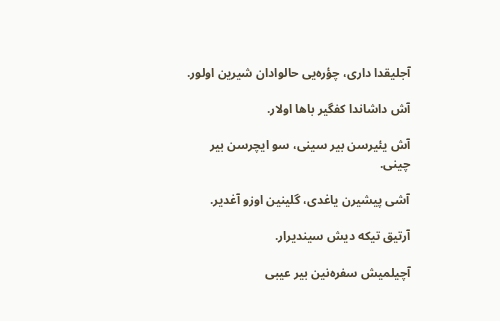آجلیقدا داری، چؤره‌یی حالوادان شیرین اولور.

آش داشاندا کفگیر باها اولار.

آش یئیرسن بیر سینی، سو ایچرسن بیر چینی.

آشی پیشیرن یاغدی، گلینین اوزو آغدیر.

آرتیق تیکه دیش سیندیرار.

آچیلمیش سفره‌نین بیر عیبی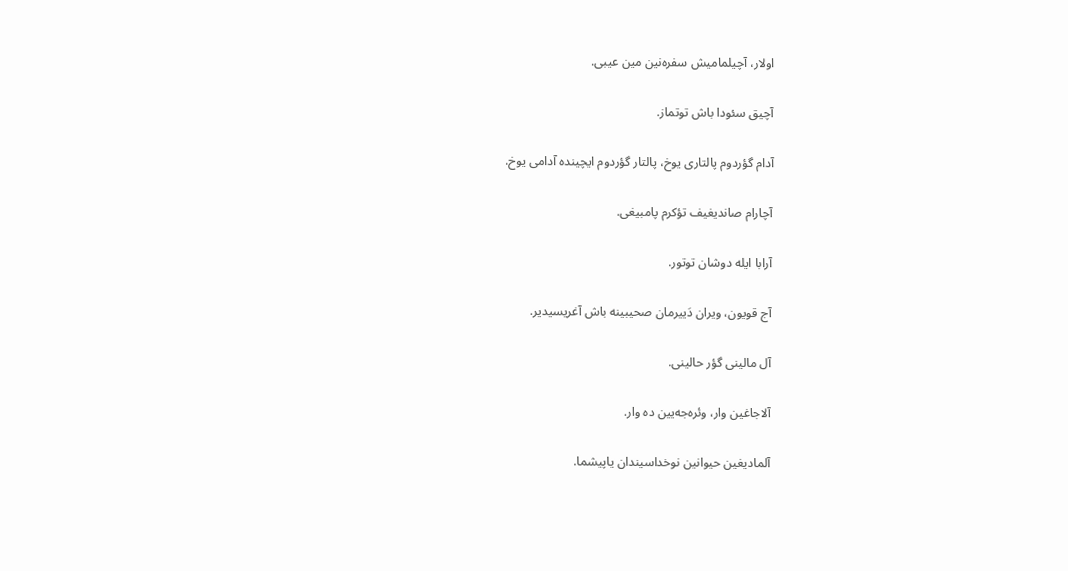اولار، آچیلمامیش سفره‌نین مین عیبی.

آچیق سئودا باش توتماز.

آدام گؤردوم پالتاری یوخ، پالتار گؤردوم ایچینده آدامی یوخ.

آچارام صاندیغیف تؤکرم پامبیغی.

آرابا ایله دوشان توتور.

آج قویون، ویران دَییرمان صحیبینه باش آغریسیدیر.

آل مالینی گؤر حالینی.

آلاجاغین وار، وئره‌جه‌یین ده وار.

آلمادیغین حیوانین نوخداسیندان یاپیشما.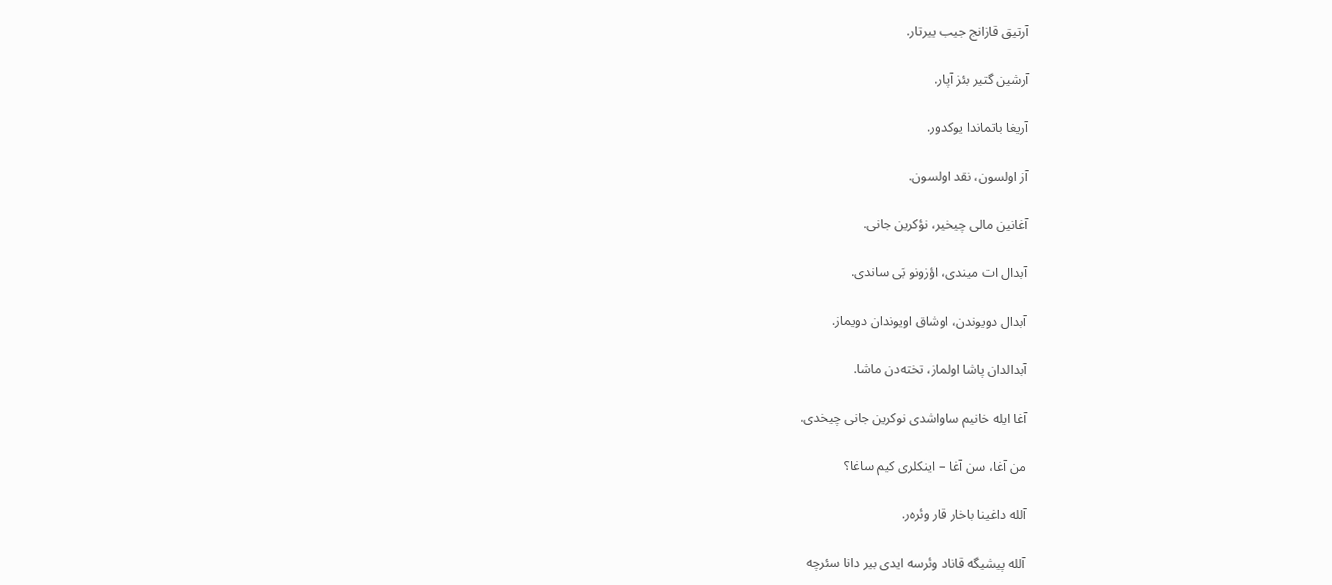آرتیق قازانج جیب ییرتار.

آرشین گتیر بئز آپار.

آریغا باتماندا یوکدور.

آز اولسون، نقد اولسون.

آغانین مالی چیخیر، نؤکرین جانی.

آبدال ات میندی، اؤزونو بَی ساندی.

آبدال دویوندن، اوشاق اویوندان دویماز.

آبدالدان پاشا اولماز، تخته‌دن ماشا.

آغا ایله خانیم ساواشدی نوکرین جانی چیخدی.

من آغا، سن آغا – اینکلری کیم ساغا؟

آلله داغینا باخار قار وئره‌ر.

آلله پیشیگه قاناد وئرسه‌ ایدی بیر دانا سئرچه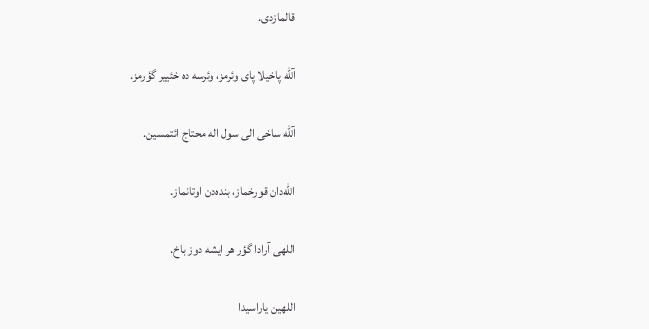قالمازدی.

آلله پاخیلا پای وئرمز، وئرسه ده خئییر گؤرمز.

آلله ساخی الی سول اله محتاج ائتمسین.

الله‌دان قورخماز، بنده‌دن اوتانماز.

اللهی آرادا گؤر هر ایشه دوز باخ.

اللهین یاراسیدا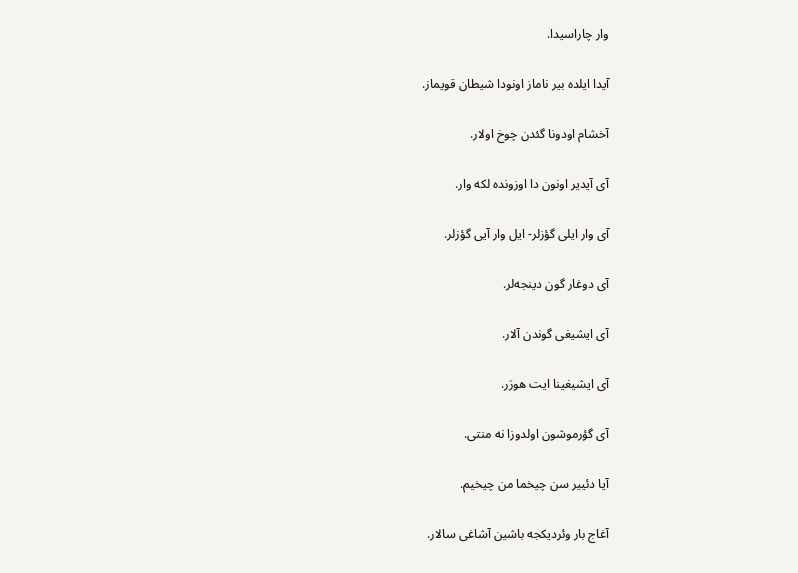وار چاراسیدا.

آیدا ایلده بیر ناماز اونودا شیطان قویماز.

آخشام اودونا گئدن چوخ اولار.

آی آیدیر اونون دا اوزونده لکه وار.

آی وار ایلی گؤزلر- ایل وار آیی گؤزلر.

آی دوغار گون دینجه‌لر.

آی ایشیغی گوندن آلار.

آی ایشیغینا ایت هورَر.

آی گؤرموشون اولدوزا نه منتی.

آیا دئییر سن چیخما من چیخیم.

آغاج بار وئردیکجه باشین آشاغی سالار.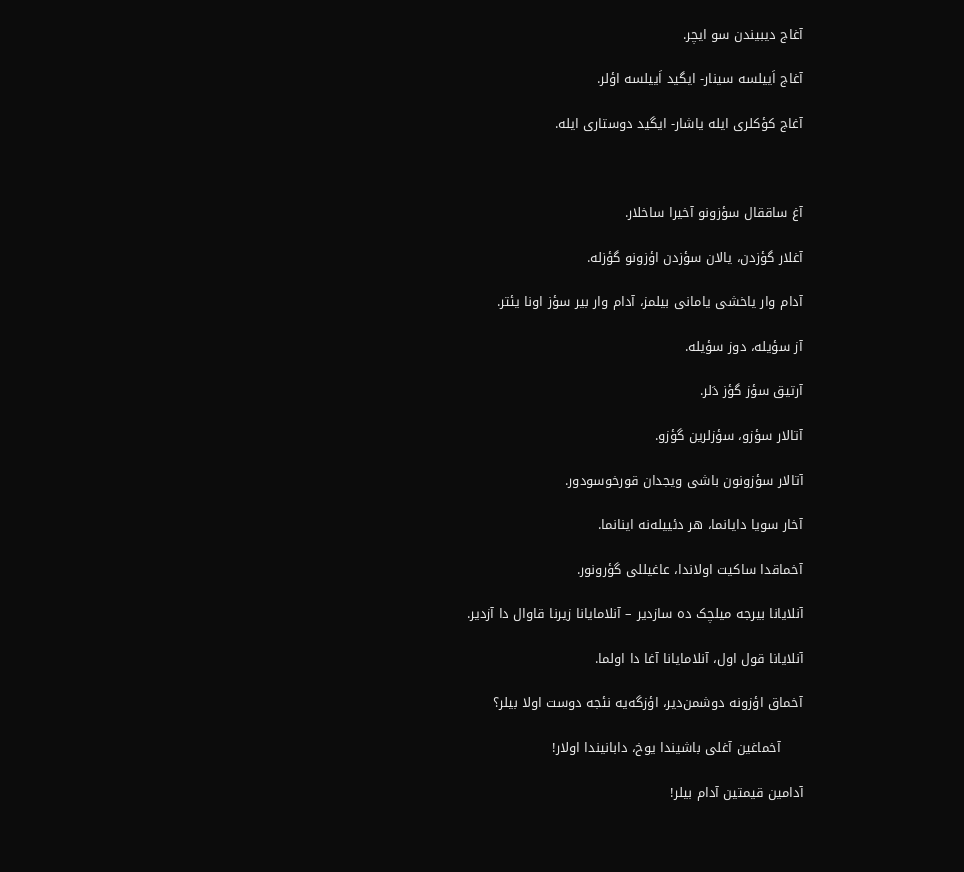آغاج دیبیندن سو ایچر.

آغاج اَییلسه سینار- ایگید اَییلسه اؤلر.

آغاج کؤکلری ایله یاشار- ایگید دوستاری ایله.



آغ ساققال سؤزونو آخیرا ساخلار.

آغلار گؤزدن، یالان سؤزدن اؤزونو گؤزله.

آدام وار یاخشی یامانی بیلمز، آدام وار بیر سؤز اونا یئتر.

آز سؤیله، دوز سؤیله.

آرتیق سؤز گؤز دَلر.

آتالار سؤزو، سؤزلرین گؤزو.

آتالار سؤزونون باشی ویجدان قورخوسودور.

آخار سویا دایانما، هر دئییله‌نه اینانما.

آخماقدا ساکیت اولاندا، عاغیللی گؤرونور.

آنلایانا بیرجه میلچک ده سازدیر – آنلامایانا زیرنا قاوال دا آزدیر.

آنلایانا قول اول، آنلامایانا آغا دا اولما.

آخماق اؤزونه دوشمن‌دیر، اؤزگه‌یه نئجه دوست اولا بیلر؟

     آخماغین آغلی باشیندا یوخ، دابانیندا اولار!

آدامین قیمتین آدام بیلر!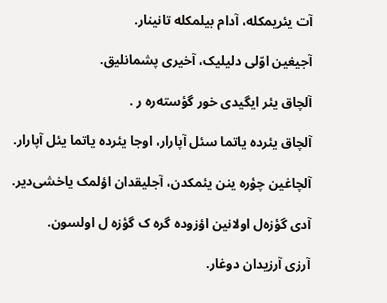آت یئریمکله، آدام بیلمکله تانینار.

آجیغین اوّلی دلیلیک، آخیری پشمانلیق.

آلچاق یئر ایگیدی خور گؤسته‌ر‌ه ر .

آلچاق یئرده یاتما سئل آپارار، اوجا یئرده یاتما یئل آپارار.

آلچاغین چؤره ینن یئمکدن، آجلیقدان اؤلمک یاخشی‌دیر.

آدی گؤز‌ه‌ل اولانین اؤزوده گر‌ه ک گؤز‌ه ل اولسون.

آرزی آرزیدان دوغار.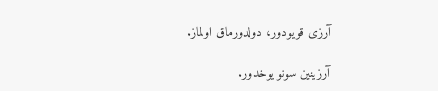آرزی قویودور، دولدورماق اولماز.

آرزینین سونو یوخدور.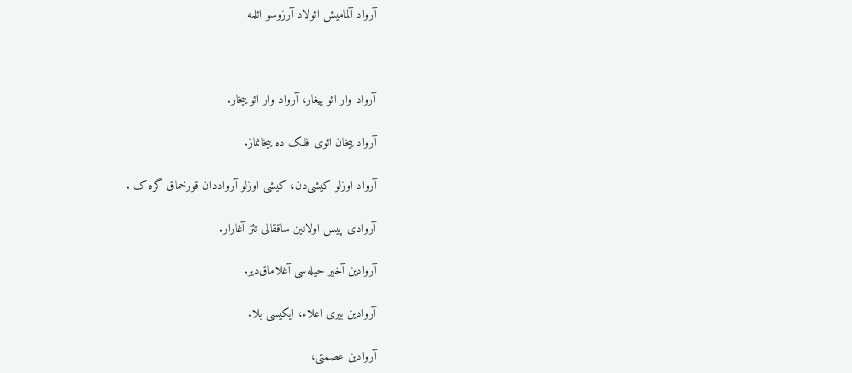آرواد آلمامیش ائولاد آرزوسو ائلمه



آرواد وار ائو ییغار، آرواد وار ائو ییخار.

آرواد ییخان ائوی فلک ده ییخانماز.

آرواد اوزلو کیشی‌دن، کیشی اوزلو آرواددان قورخماق گر‌ه ک .

آروادی پیس اولانین ساققالی تئز آغارار.

آروادین آخیر حیله‌سی آغلاماق‌دیر.

آروادین بیری اعلاء، ایکیسی بلا.

آروادین عصمتی،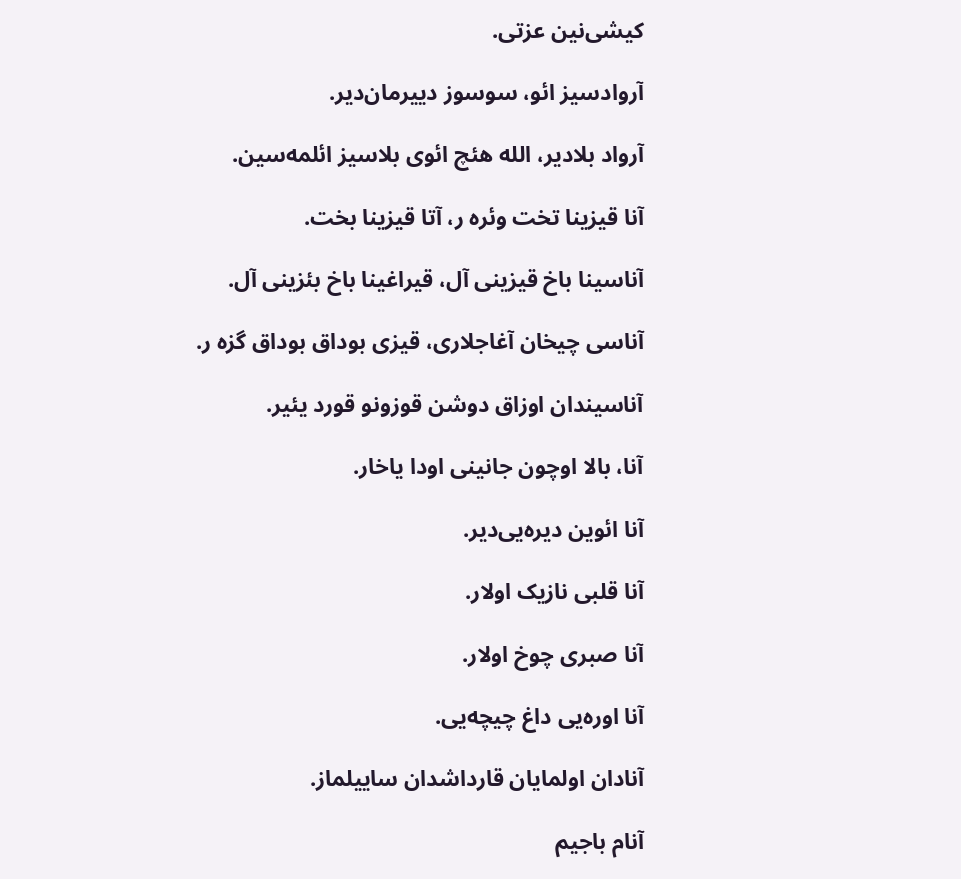کیشی‌نین عزتی.

آروادسیز ائو، سوسوز دییرمان‌دیر.

آرواد بلادیر، الله هئچ ائوی بلاسیز ائلمه‌سین.

آنا قیزینا تخت وئر‌ه ر، آتا قیزینا بخت.

آناسینا باخ قیزینی آل، قیراغینا باخ بئزینی آل.

آناسی چیخان آغاجلاری، قیزی بوداق بوداق گز‌ه ر.

آناسیندان اوزاق دوشن قوزونو قورد یئیر.

آنا، بالا اوچون جانینی اودا یاخار.

آنا ائوین دیر‌ه‌یی‌دیر.

آنا قلبی نازیک اولار.

آنا صبری چوخ اولار.

آنا اوره‌یی داغ چیچه‌یی.

آنادان اولمایان قارداشدان ساییلماز.

آنام باجیم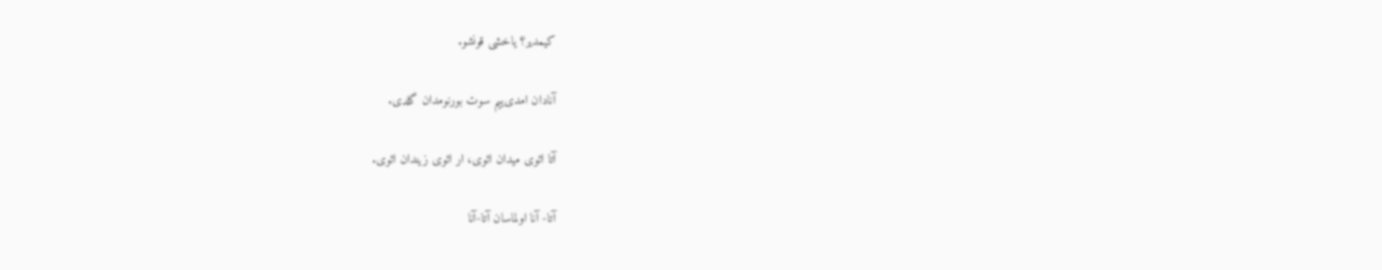کیمدیر؟ یاخشی قونشو.

آنادان امدی‌ییم سوت بورنومدان گلدی.

آتا ائوی میدان ائوی، ار ائوی زیندان ائوی.

آتا- آنا اولماسان آتا-آنا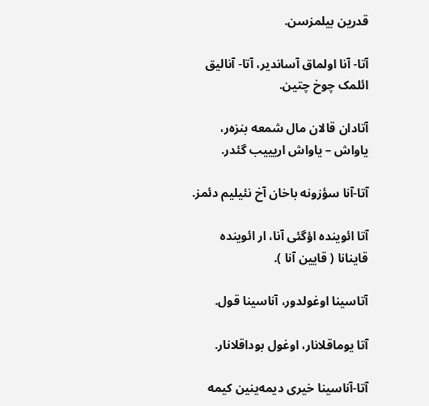قدرین بیلمزسن.

آتا- آنا اولماق آساندیر، آتا- آنالیق ائلمک چوخ چتین.

آتادان قالان مال شمعه بنز‌ه‌ر، یاواش – یاواش اریییب گئدر.

آتا-آنا سؤزونه باخان آخ نئیلیم دئمز.

آتا ائوینده اؤگئی آنا، ار ائوینده قاینانا ( قایین آنا ).

آتاسینا اوغولدور، آناسینا قول.

آتا یوماقلانار، اوغول بوداقلانار.

آتا-آناسینا خیری دیمه‌ینین کیمه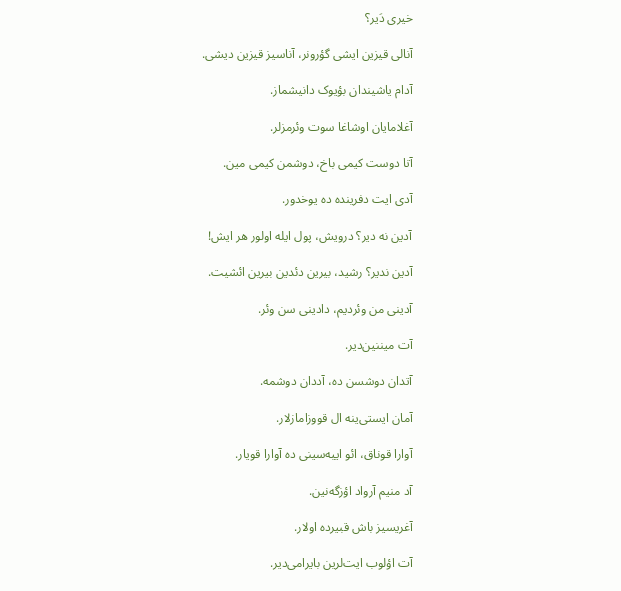خیری دَیر؟

آنالی قیزین ایشی گؤرونر، آناسیز قیزین دیشی.

آدام یاشیندان بؤیوک دانیشماز.

آغلامایان اوشاغا سوت وئرمزلر.

آتا دوست کیمی باخ، دوشمن کیمی مین.

آدی ایت دفرینده ده یوخدور.

آدین نه دیر؟ درویش، پول ایله اولور هر ایش!

آدین ندیر؟ رشید، بیرین دئدین بیرین ائشیت.

آدینی من وئردیم، دادینی سن وئر.

آت میننین‌دیر.

آتدان دوشسن ده، آددان دوشمه.

آمان ایستی‌ینه ال قووزامازلار.

آوارا قوناق، ائو اییه‌سینی ده آوارا قویار.

آد منیم آرواد اؤزگه‌نین.

آغریسیز باش قبیرده اولار.

آت اؤلوب ایت‌لرین بایرامی‌دیر.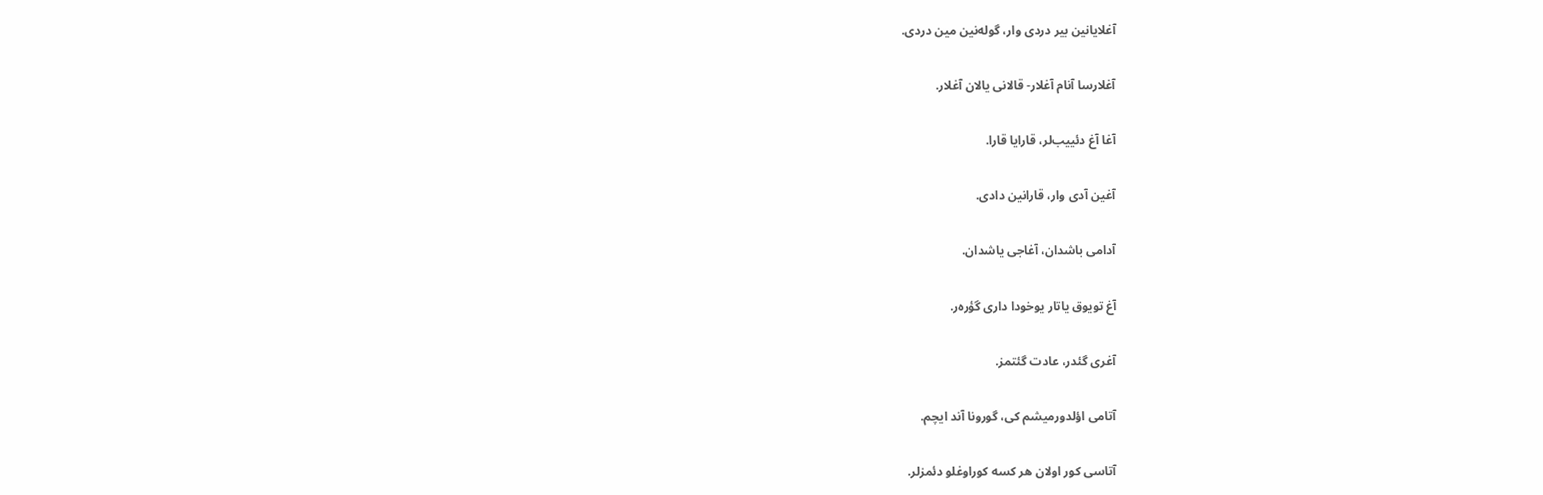آغلایانین بیر دردی وار، گوله‌نین مین دردی.

آغلارسا آنام آغلار- قالانی یالان آغلار.

آغا آغ دئییب‌لر، قارایا قارا.

آغین آدی وار، قارانین دادی.

آدامی باشدان، آغاجی یاشدان.

آغ تویوق یاتار یوخودا داری گؤره‌ر.

آغری گئدر، عادت گئتمز.

آتامی اؤلدورمیشم کی، گورونا آند ایچم.

آتاسی کور اولان هر کسه کوراوغلو دئمزلر.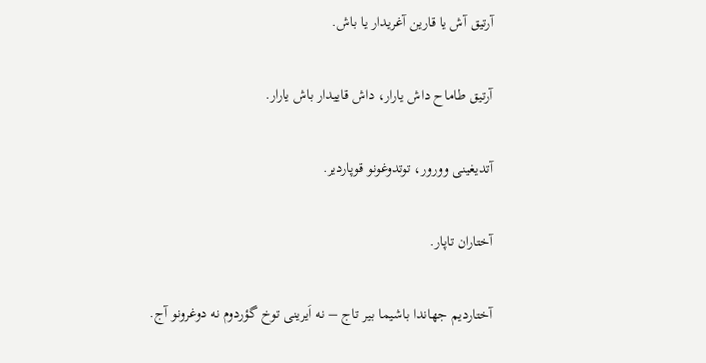آرتیق آش یا قارین آغریدار یا باش.

آرتیق طاماح داش یارار، داش قاییدار باش یارار.

آتدیغینی وورور، توتدوغونو قوپاردیر.

آختاران تاپار.

آختاردیم جهاندا باشیما بیر تاج – نه اَیرینی توخ گؤردوم نه دوغرونو آج.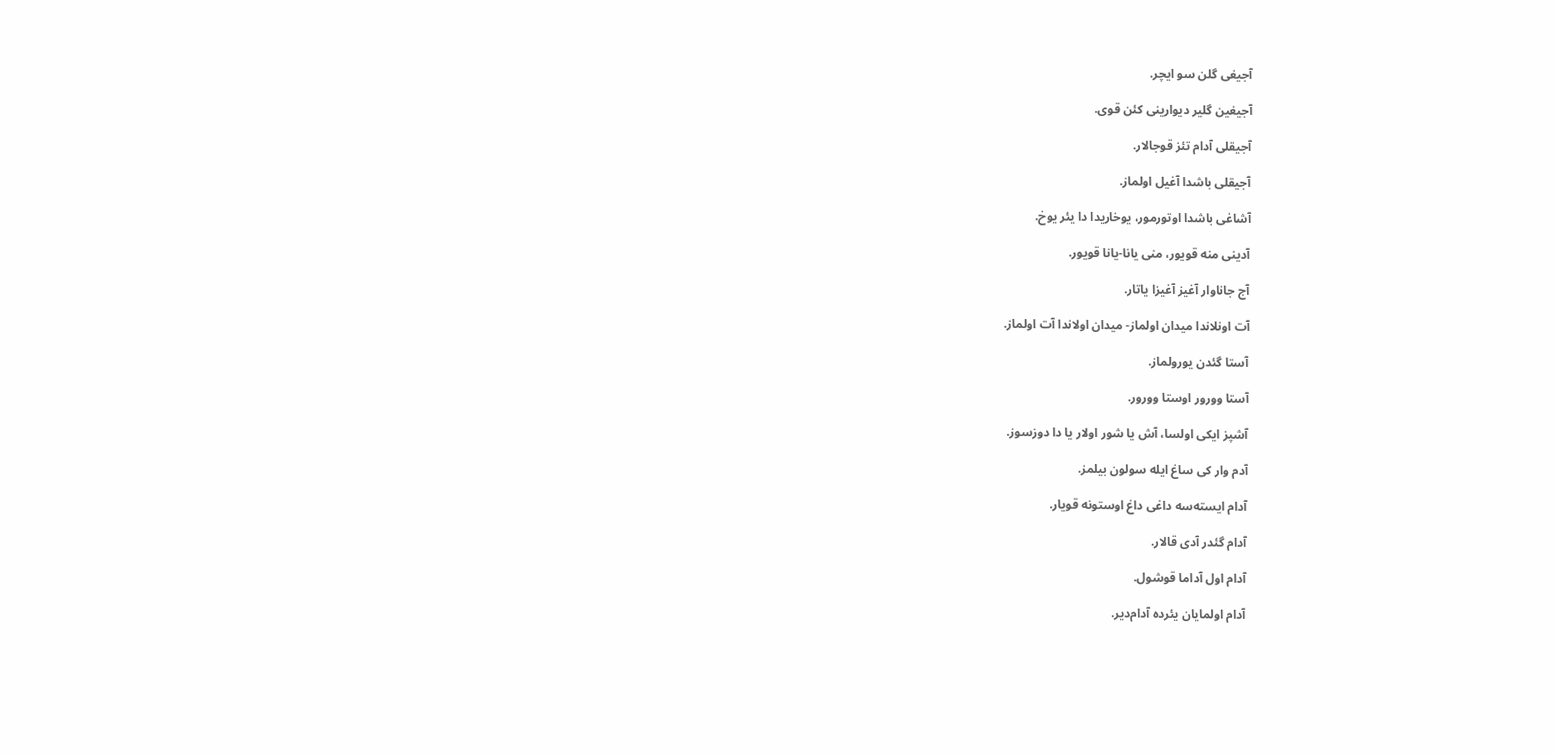آجیغی گلن سو ایچر.

آجیغین گلیر دیوارینی کئن قوی.

آجیقلی آدام تئز قوجالار.

آجیقلی باشدا آغیل اولماز.

آشاغی باشدا اوتورمور، یوخاریدا دا یئر یوخ.

آدینی منه قویور، منی یانا-یانا قویور.

آج جاناوار آغیز آغیزا یاتار.

آت اونلاندا میدان اولماز- میدان اولاندا آت اولماز.

آستا گئدن یورولماز.

آستا وورور اوستا وورور.

آشپز ایکی اولسا، آش یا شور اولار یا دا دوزسوز.

آدم وار کی ساغ ایله سولون بیلمز.

آدام ایسته‌سه داغی داغ اوستونه قویار.

آدام گئدر آدی قالار.

آدام اول آداما قوشول.

آدام اولمایان یئرده آدام‌دیر.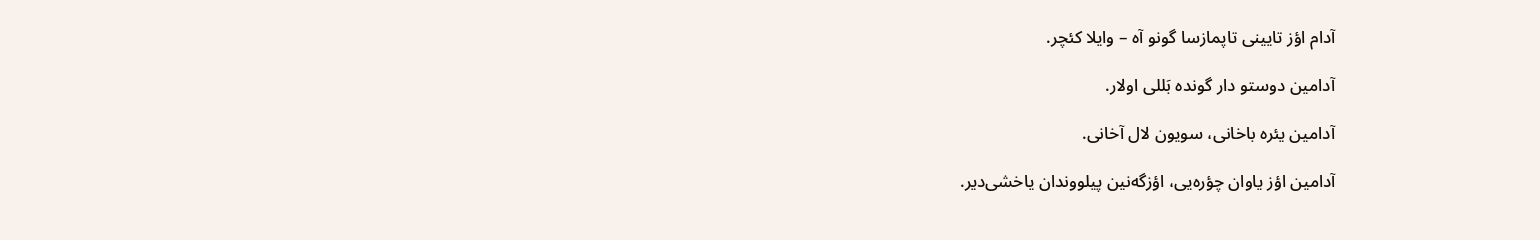آدام اؤز تایینی تاپمازسا گونو آه – وایلا کئچر.

آدامین دوستو دار گونده بَللی اولار.

آدامین یئره باخانی، سویون لال آخانی.

آدامین اؤز یاوان چؤره‌یی، اؤزگه‌نین پیلووندان یاخشی‌دیر.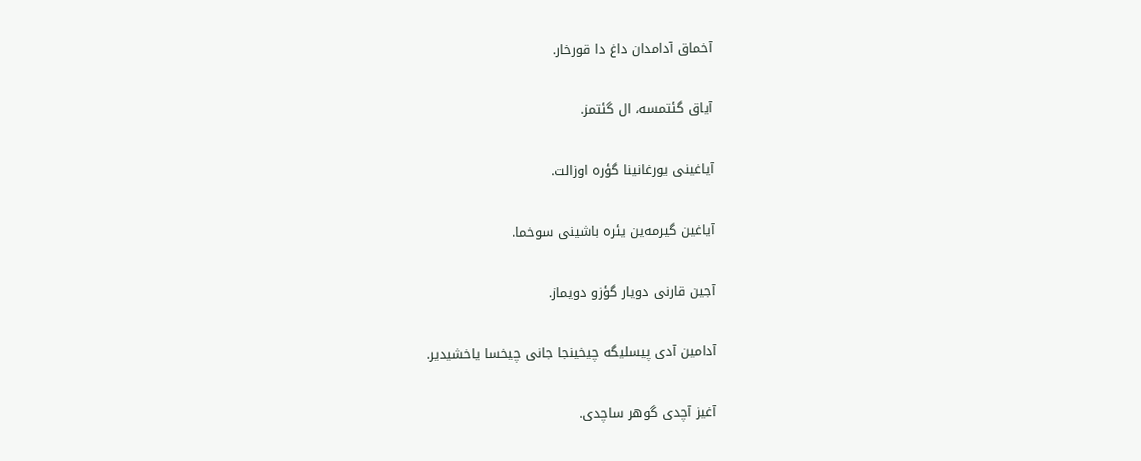آخماق آدامدان داغ دا قورخار.

آیاق گئتمسه، ال گئتمز.

آیاغینی یورغانینا گؤره اوزالت.

آیاغین گیرمه‌ین یئره باشینی سوخما.

آجین قارنی دویار گؤزو دویماز.

آدامین آدی پیسلیگه چیخینجا جانی چیخسا یاخشیدیر.

آغیز آچدی گوهر ساچدی.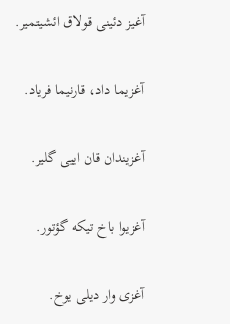آغیز دئینی قولاق ائشیتمیر.

آغزیما داد، قارنیما فریاد.

آغزیندان قان اییی گلیر.

آغزیوا باخ تیکه گؤتور.

آغزی وار دیلی یوخ.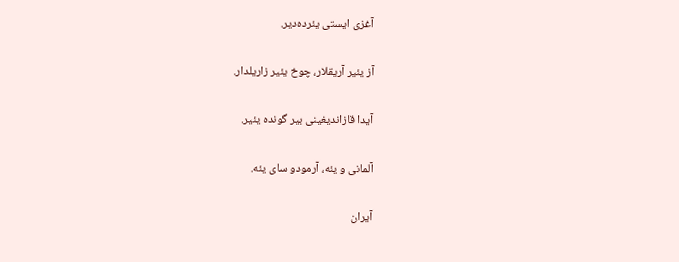آغزی ایستی یئرده‌دیر.

آز یئیر آریقلار، چوخ یئیر زاریلدار.

آیدا قازاندیغینی بیر گونده یئیر.

آلمانی و یئه، آرمودو سای یئه.

آیران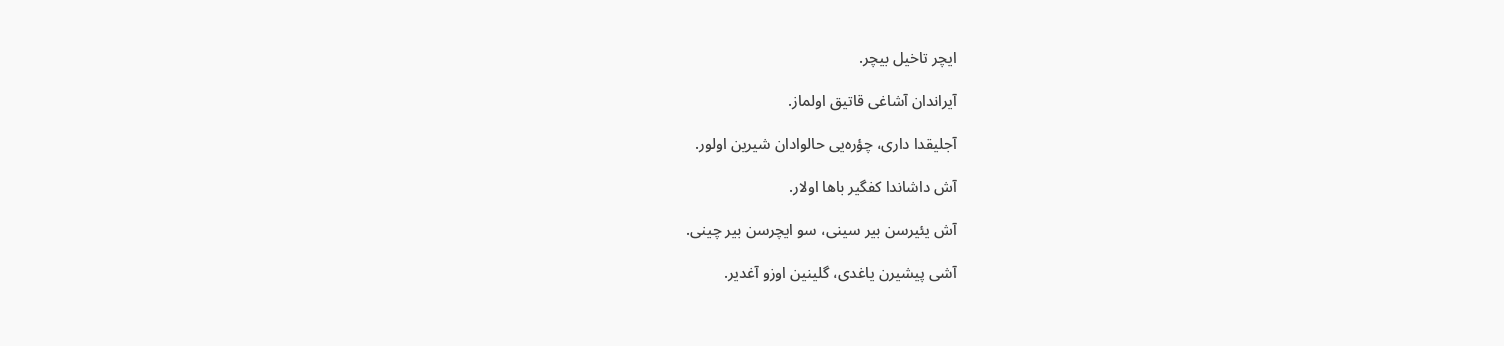ایچر تاخیل بیچر.

آیراندان آشاغی قاتیق اولماز.

آجلیقدا داری، چؤره‌یی حالوادان شیرین اولور.

آش داشاندا کفگیر باها اولار.

آش یئیرسن بیر سینی، سو ایچرسن بیر چینی.

آشی پیشیرن یاغدی، گلینین اوزو آغدیر.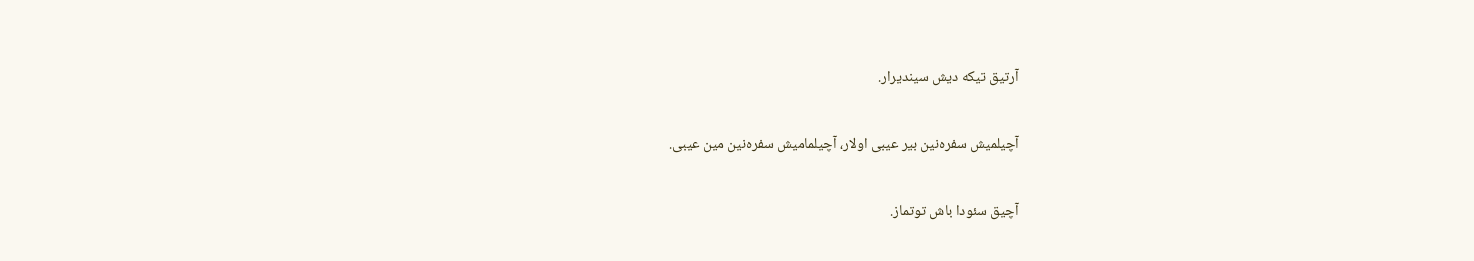آرتیق تیکه دیش سیندیرار.

آچیلمیش سفره‌نین بیر عیبی اولار، آچیلمامیش سفره‌نین مین عیبی.

آچیق سئودا باش توتماز.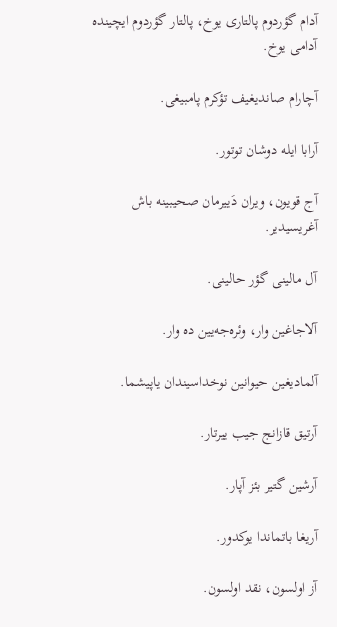آدام گؤردوم پالتاری یوخ، پالتار گؤردوم ایچینده آدامی یوخ.

آچارام صاندیغیف تؤکرم پامبیغی.

آرابا ایله دوشان توتور.

آج قویون، ویران دَییرمان صحیبینه باش آغریسیدیر.

آل مالینی گؤر حالینی.

آلاجاغین وار، وئره‌جه‌یین ده وار.

آلمادیغین حیوانین نوخداسیندان یاپیشما.

آرتیق قازانج جیب ییرتار.

آرشین گتیر بئز آپار.

آریغا باتماندا یوکدور.

آز اولسون، نقد اولسون.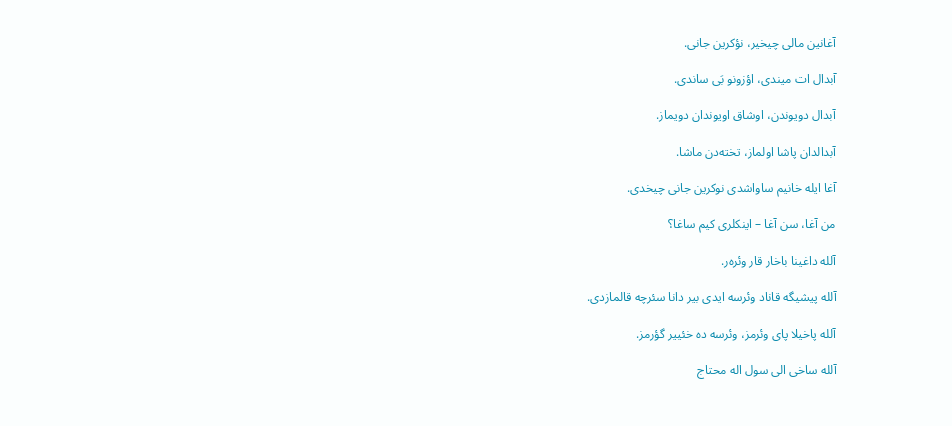آغانین مالی چیخیر، نؤکرین جانی.

آبدال ات میندی، اؤزونو بَی ساندی.

آبدال دویوندن، اوشاق اویوندان دویماز.

آبدالدان پاشا اولماز، تخته‌دن ماشا.

آغا ایله خانیم ساواشدی نوکرین جانی چیخدی.

من آغا، سن آغا – اینکلری کیم ساغا؟

آلله داغینا باخار قار وئره‌ر.

آلله پیشیگه قاناد وئرسه‌ ایدی بیر دانا سئرچه قالمازدی.

آلله پاخیلا پای وئرمز، وئرسه ده خئییر گؤرمز.

آلله ساخی الی سول اله محتاج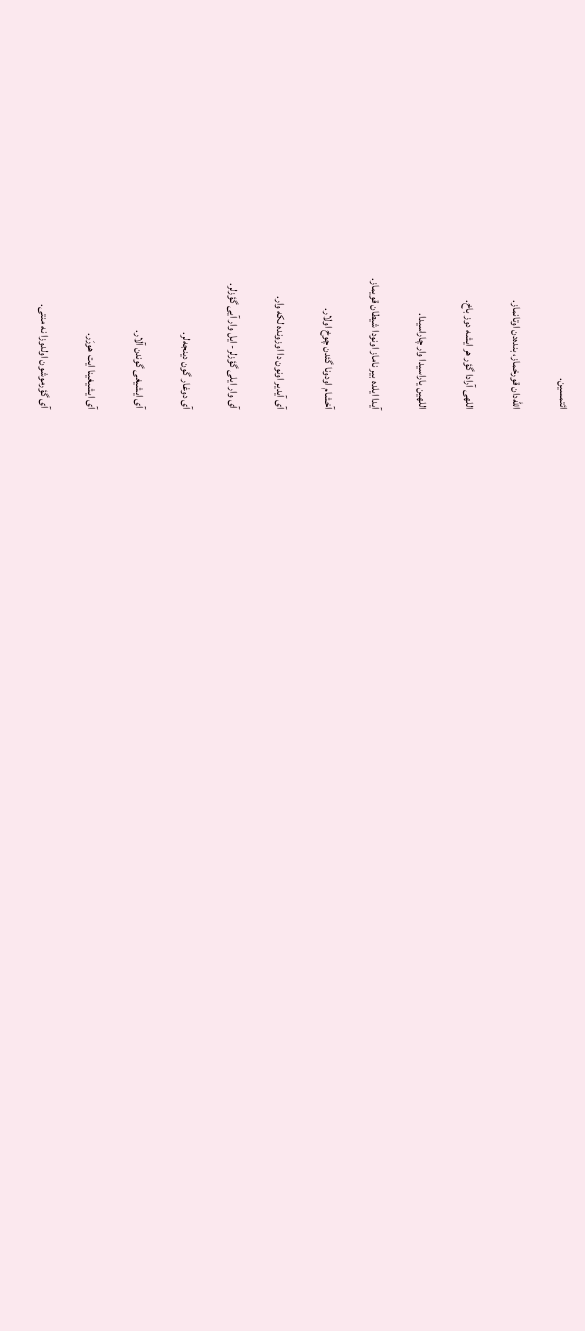ائتمسین.

الله‌دان قورخماز، بنده‌دن اوتانماز.

اللهی آرادا گؤر هر ایشه دوز باخ.

اللهین یاراسیدا وار چاراسیدا.

آیدا ایلده بیر ناماز اونودا شیطان قویماز.

آخشام اودونا گئدن چوخ اولار.

آی آیدیر اونون دا اوزونده لکه وار.

آی وار ایلی گؤزلر- ایل وار آیی گؤزلر.

آی دوغار گون دینجه‌لر.

آی ایشیغی گوندن آلار.

آی ایشیغینا ایت هورَر.

آی گؤرموشون اولدوزا نه منتی.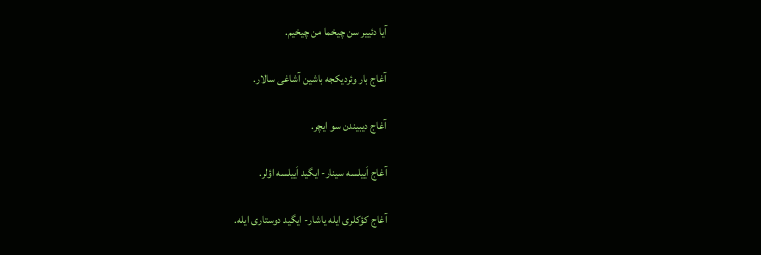آیا دئییر سن چیخما من چیخیم.

آغاج بار وئردیکجه باشین آشاغی سالار.

آغاج دیبیندن سو ایچر.

آغاج اَییلسه سینار- ایگید اَییلسه اؤلر.

آغاج کؤکلری ایله یاشار- ایگید دوستاری ایله.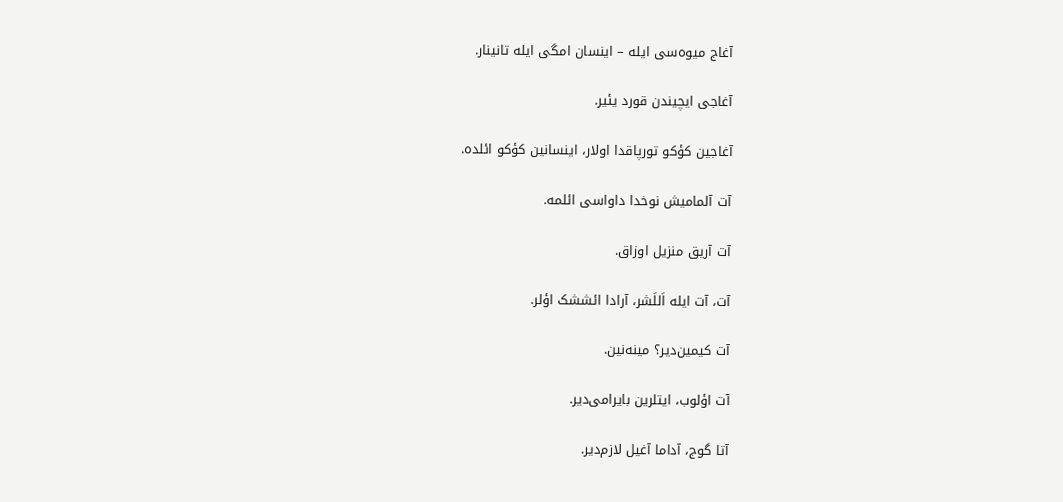آغاج میوه‌سی ایله – اینسان امگی ایله تانینار.

آغاجی ایچیندن قورد یئیر.

آغاجین کؤکو تورپاقدا اولار، اینسانین کؤکو ائلده.

آت آلمامیش نوخدا داواسی ائلمه.

آت آریق منزیل اوزاق.

آت، آت ایله اَللَشر، آرادا ائششک اؤلر.

آت کیمین‌دیر؟ مینه‌نین.

آت اؤلوب، ایتلرین بایرامی‌دیر.

آتا گوج، آداما آغیل لازم‌دیر.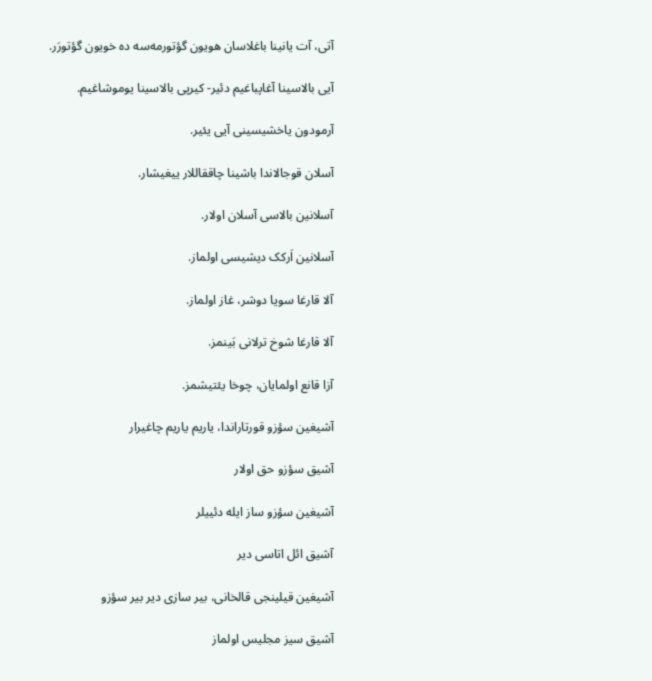آتی، آت یانینا باغلاسان هویون گؤتورمه‌سه ده خویون گؤتورَر.

آیی بالاسینا آغاپباغیم دئیر- کیرپی بالاسینا یوموشاغیم.

آرمودون یاخشیسینی آیی یئیر.

آسلان قوجالاندا باشینا چاققاللار ییغیشار.

آسلانین بالاسی آسلان اولار.

آسلانین اَرکک دیشیسی اولماز.

آلا قارغا سویا دوشر، غاز اولماز.

آلا قارغا شوخ ترلانی بَینمز.

آزا قانع اولمایان، چوخا یئتیشمز.

آشیغین سؤزو قورتاراندا، یاریم یاریم چاغیرار

آشیق سؤزو حق اولار

آشیغین سؤزو ساز ایله دئییلر

آشیق ائل اتاسی دیر

آشیغین قیلینجی قالخانی، بیر سازی دیر بیر سؤزو

آشیق سیز مجلیس اولماز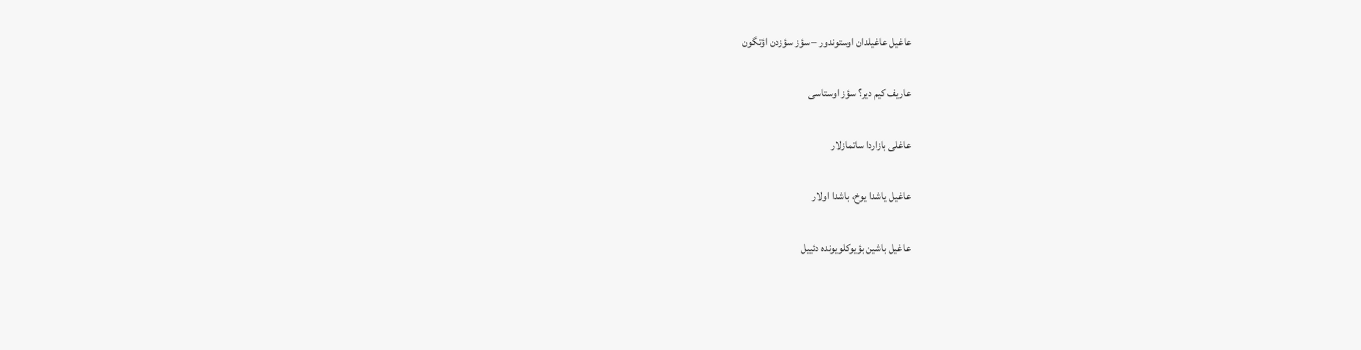عاغیل عاغیلدان اوستوندور – سؤز سؤزدن اؤتگون

عاریف کیم دیر؟ سؤز اوستاسی

عاغلی بازاردا ساتمازلار

عاغیل یاشدا یوخ، باشدا اولار

عاغیل باشین بؤیوکلویونده دئییل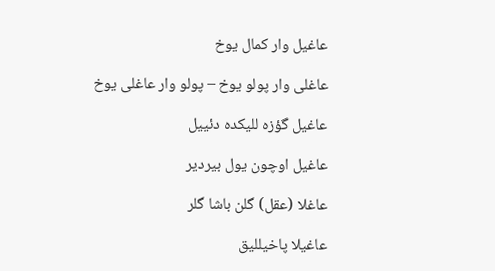عاغیل وار کمال یوخ

عاغلی وار پولو یوخ – پولو وار عاغلی یوخ

عاغیل گؤزه للیکده دئییل

عاغیل اوچون یول بیردیر

عاغلا (عقل) گلن باشا گلر

عاغیلا پاخیللیق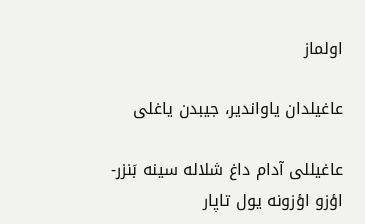اولماز

عاغیلدان یاواندیر، جیبدن یاغلی

عاغیللی آدام داغ شلاله سینه بَنزر- اؤزو اؤزونه یول تاپار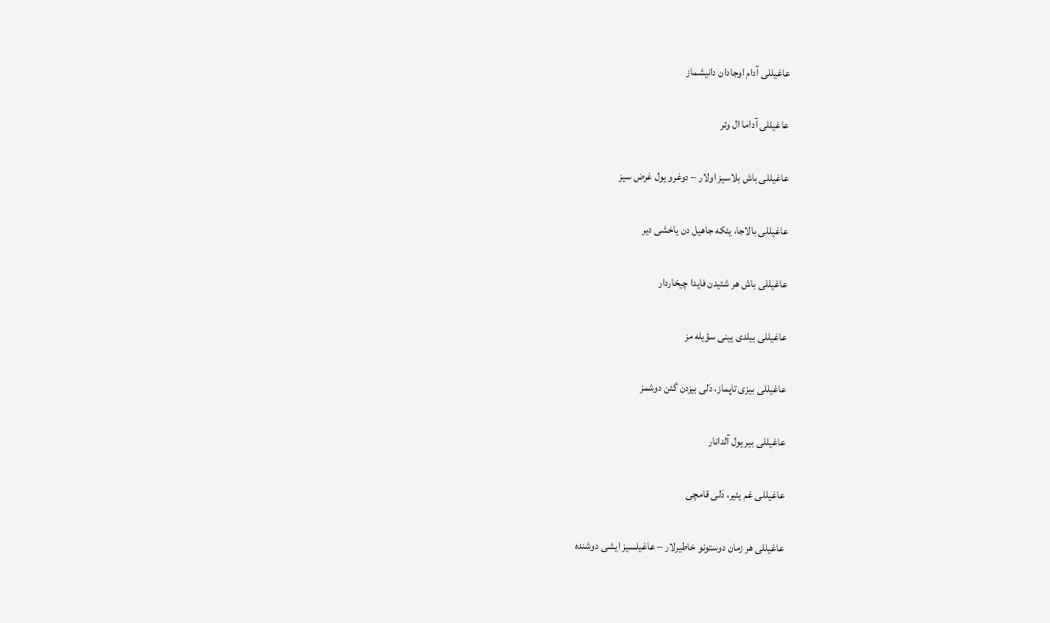عاغیللی آدام اوجادان دانیشماز

عاغیللی آداما ال وئر

عاغیللی باش بلاسیز اولار – دوغرو یول غرض سیز

عاغیللی بالاجا، یئکه جاهیل دن یاخشی دیر

عاغیللی باش هر شئیدن فایدا چیخاردار

عاغیللی بیلدی یینی سؤیله مز

عاغیللی بیزی تاپماز، دَلی بیزدن گئن دوشمز

عاغیللی بیر یول آلدانار

عاغیللی غم یئیر، دَلی قامچی

عاغیللی هر زمان دوستونو خاطیرلار – عاغیلسیز ایشی دوشنده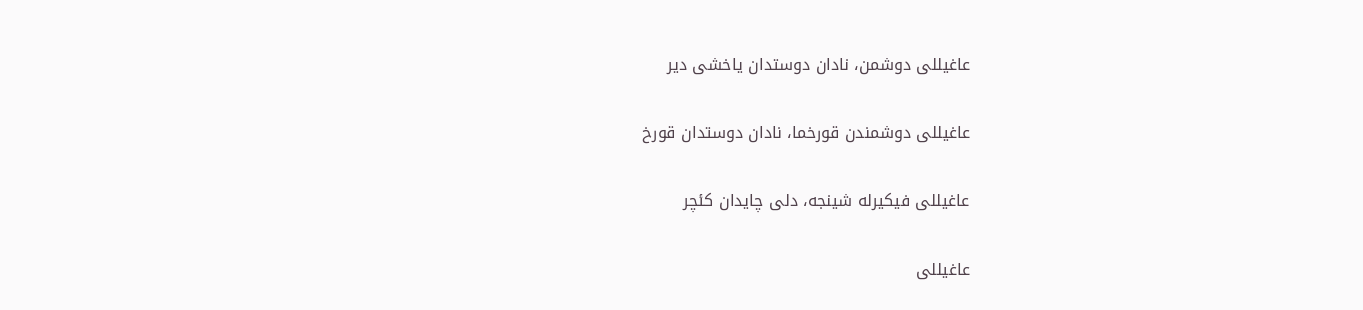عاغیللی دوشمن، نادان دوستدان یاخشی دیر

عاغیللی دوشمندن قورخما، نادان دوستدان قورخ

عاغیللی فیکیرله شینجه، دلی چایدان کئچر

عاغیللی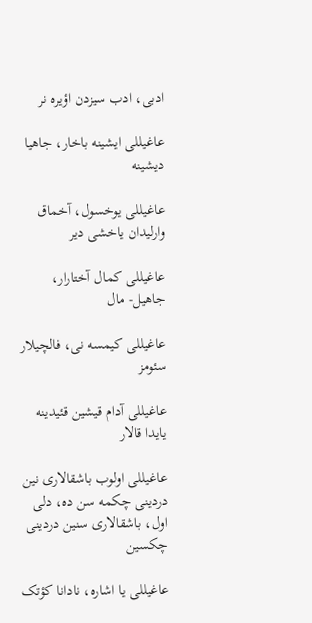ادبی، ادب سیزدن اؤیره نر

عاغیللی ایشینه باخار، جاهیا دیشینه

عاغیللی یوخسول، آخماق وارلیدان یاخشی دیر

عاغیللی کمال آختارار، جاهیل- مال

عاغیللی کیمسه نی، فالچیلار سئومز

عاغیللی آدام قیشین قئیدینه یایدا قالار

عاغیللی اولوب باشقالاری نین دردینی چکمه سن ده، دلی اول، باشقالاری سنین دردینی چکسین

عاغیللی یا اشاره، نادانا کؤتک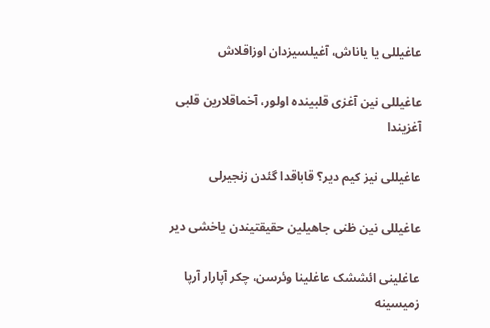عاغیللی یا یاناش، آغیلسیزدان اوزاقلاش

عاغیللی نین آغزی قلبینده اولور، آخماقلارین قلبی آغزیندا

عاغیللی نیز کیم دیر؟ قاباقدا گئدن زنجیرلی

عاغیللی نین ظنی جاهیلین حقیقتیندن یاخشی دیر

عاغلینی ائششک عاغلینا وئرسن، چکر آپارار آرپا زمیسینه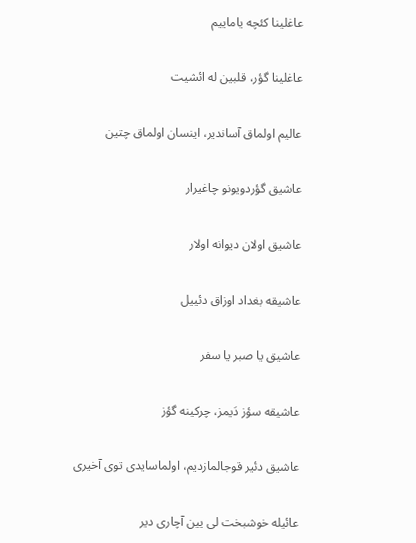عاغلینا کئچه یاماییم

عاغلینا گؤر، قلبین له ائشیت

عالیم اولماق آساندیر، اینسان اولماق چتین

عاشیق گؤردویونو چاغیرار

عاشیق اولان دیوانه اولار

عاشیقه بغداد اوزاق دئییل

عاشیق یا صبر یا سفر

عاشیقه سؤز دَیمز، چرکینه گؤز

عاشیق دئیر قوجالمازدیم، اولماسایدی توی آخیری

عائیله خوشبخت لی یین آچاری دیر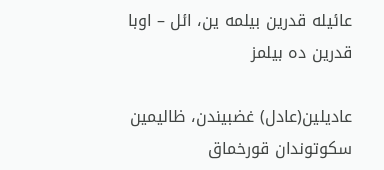عائیله قدرین بیلمه ین، ائل – اوبا قدرین ده بیلمز

عادیلین(عادل) غضبیندن، ظالیمین سکوتوندان قورخماق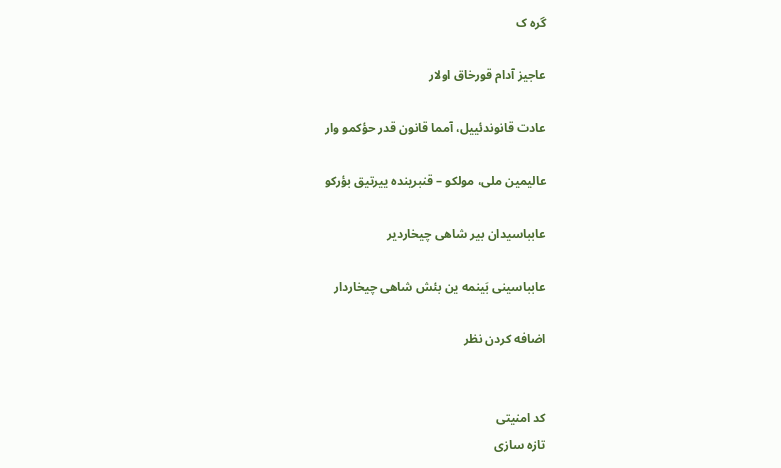گره ک

عاجیز آدام قورخاق اولار

عادت قانوندئییل، آمما قانون قدر حؤکمو وار

عالیمین ملی، مولکو – قنبرینده ییرتیق بؤرکو

عابباسیدان بیر شاهی چیخاردیر

عابباسینی بَینمه ین بئش شاهی چیخاردار

اضافه کردن نظر


کد امنیتی
تازه سازی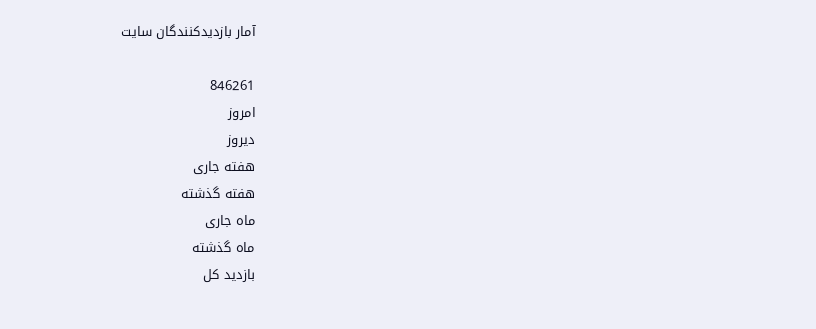آمار بازدیدکنندگان سایت

846261
امروز
دیروز
هفته جاری
هفته گذشته
ماه جاری
ماه گذشته
بازدید کل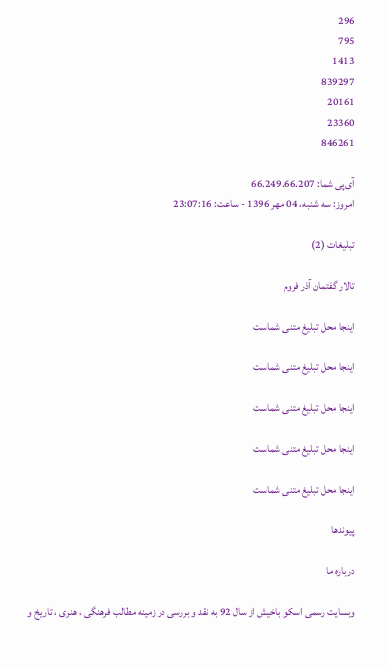296
795
1413
839297
20161
23360
846261

آی‌پی شما: 66.249.66.207
امروز: سه شنبه، 04 مهر 1396 - ساعت: 23:07:16

تبلیغات (2)

تالار گفتمان آذر فروم

اینجا محل تبلیغ متنی شماست

اینجا محل تبلیغ متنی شماست

اینجا محل تبلیغ متنی شماست

اینجا محل تبلیغ متنی شماست

اینجا محل تبلیغ متنی شماست

پیوندها

درباره ما

وبسایت رسمی اسکو باخیش از سال 92 به نقد و بررسی در زمینه مطالب فرهنگی ، هنری ، تاریخ و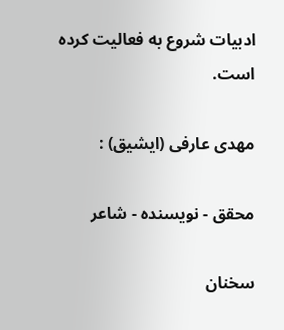ادبیات شروع به فعالیت کرده است.

مهدی عارفی (ایشیق) :

محقق - نویسنده - شاعر

سخنان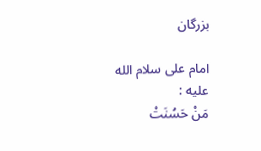بزرگان

امام على سلام الله علیه :
مَنْ حَسُنَتْ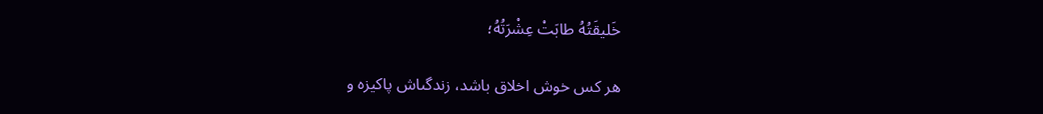خَليقَتُهُ طابَتْ عِشْرَتُهُ؛

هر كس خوش اخلاق باشد، زندگىاش پاكيزه و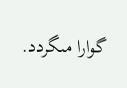گوارا مىگردد.